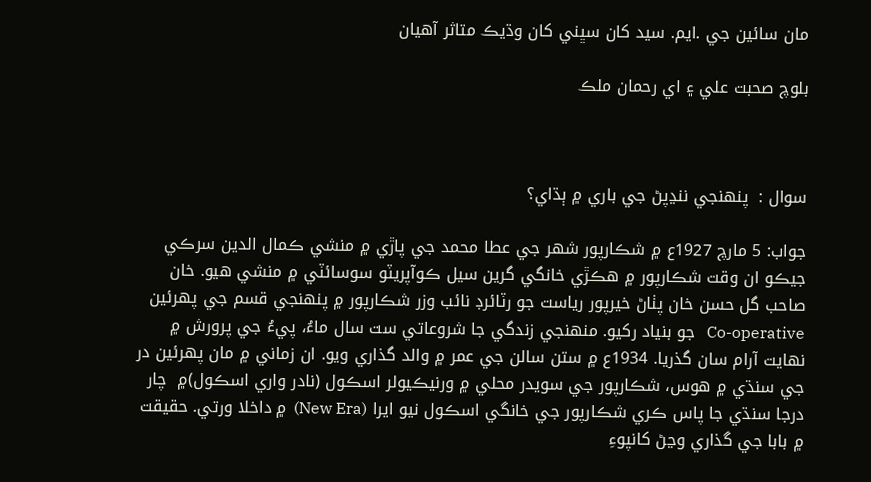مان سائين جي .ايم. سيد کان سڀني کان وڌيڪ متاثر آهيان

بلوچ صحبت علي ۽ اي رحمان ملڪ



سوال :  پنهنجي ننڍپڻ جي باري ۾ ٻڌاي؟

جواب: 5 مارچ 1927ع ۾ شڪارپور شهر جي عطا محمد جي پاڙي ۾ منشي ڪمال الدين سرڪي جيڪو ان وقت شڪارپور ۾ هڪڙي خانگي گرين سيل ڪوآپريٽو سوسائٽي ۾ منشي هيو. خان صاحب گل حسن خان پٺاڻ خيرپور رياست جو رٽائرڊ نائب وزر شڪارپور ۾ پنهنجي قسم جي پهرئين Co-operative   جو بنياد رکيو. منهنجي زندگي جا شروعاتي ست سال ماءُ، پيءُ جي پرورش ۾ نهايت آرام سان گذريا. 1934ع ۾ ستن سالن جي عمر ۾ والد گذاري ويو. ان زماني ۾ مان پهرئين در جي سنڌي ۾ هوس، شڪارپور جي سويدر محلي ۾ ورنيڪيولر اسڪول (نادر واري اسڪول)۾  چار درجا سنڌي جا پاس ڪري شڪارپور جي خانگي اسڪول نيو ايرا (New Era)  ۾ داخلا ورتي. حقيقت ۾ بابا جي گذاري وڃڻ کانپوءِ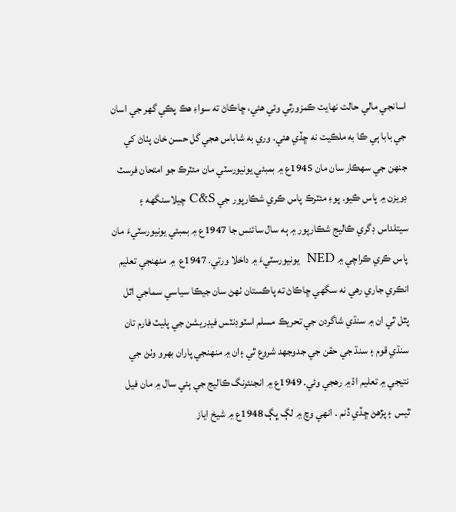اسانجي مالي حالت نهايت ڪمزورٿي وئي هئي، ڇاڪاڻ ته سواءِ هڪ پڪي گهر جي اسان جي بابا ٻي ڪا به ملڪيت نه ڇڏي هئي. وري به شاباس هجي گل حسن خان پٺاڻ کي جنهن جي سهڪار سان مان 1945ع ۾ بمبئي يونيورسٽي مان مئٽرڪ جو امتحان فرسٽ ڊويزن ۾ پاس ڪيو. پوءِ مئٽرڪ پاس ڪري شڪارپور جي C&S چيلاسنگهه ۽ سيتلداس ڊگري ڪاليج شڪارپور ۾ ٻه سال سائنس جا 1947ع ۾ بمبئي يونيورسٽيءَ مان پاس ڪري ڪراچي ۾ NED  يونيورسٽيءَ ۾ داخلا ورتي. 1947ع  ۾ منهنجي تعليم انڪري جاري رهي نه سگھي ڇاڪاڻ ته پاڪستان ٺهڻ سان جيڪا سياسي سماجي اٿل پٿل ٿي ان ۾ سنڌي شاگردن جي تحريڪ مسلم اسٽوڊنٽس فيڊريشن جي پليٽ فارم تان سنڌي قوم ۽ سنڌ جي حقن جي جدوجهد شروع ٿي ۽ان ۾ منهنجي پاران بهرو وٺڻ جي  نتيجي ۾ تعليم اڌ ۾ رهجي وئي. 1949ع ۾ انجنئرنگ ڪاليج جي ٻئي سال ۾ مان فيل ٿيس ۽ پڙهڻ ڇڏي ڏنم . انهي وچ ۾ لڳ ڀڳ 1948ع ۾ شيخ اياز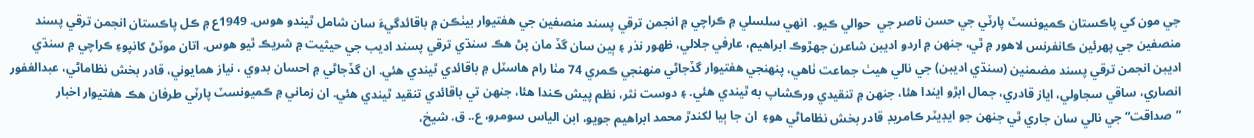جي مون کي پاڪستان ڪميونسٽ پارٽي جي حسن ناصر جي  حوالي ڪيو.  انهي سلسلي ۾ ڪراچي ۾ انجمن ترقي پسند منصفين جي هفتيوار بيٺڪن ۾ باقائدگيءَ سان شامل ٿيندو هوس. 1949ع ۾ ڪل پاڪستان انجمن ترقي پسند منصفين جي پهرئين ڪانفرنس لاهور ۾ ٿي، جنهن ۾ اردو اديبن شاعرن جهڙوڪ ابراهيم، عارفي جلالي، ظهور نذر ۽ ٻين سان گڏ مان پڻ هڪ سنڌي ترقي پسند اديب جي حيثيت ۾ شريڪ ٿيو هوس. اتان موٽڻ کانپوءِ ڪراچي ۾ سنڌي اديبن انجمن ترقي پسند مضمنين (سنڌي اديبن) جي نالي هيٺ جماعت ٺاهي، پنهنجي هفتيوار گڏجاڻي منهنجي ڪمري 74 مٺا رام هاسٽل ۾ باقائدي ٿيندي هئي. ان گڏجاڻي ۾ احسان بدوي ، نياز همايوني، قادر بخش نظاماڻي، عبدالغفور انصاري، ساقي سجاولي، اياز قادري، جمال ابڙو ايندا هئا، جنهن ۾ تنقيدي ورڪشاپ به ٿيندي هئي. ۽ دوست نثر، نظم پيش ڪندا هئا، جنهن تي باقائدي تنقيد ٿيندي هئي. ان زماني ۾ ڪميونسٽ پارٽي طرفان هڪ هفتيوار اخبار ”صداقت“ جي نالي سان جاري ٿي جنهن جو ايڊيٽر ڪامريڊ قادر بخش نظاماڻي هو۽  ان جا ٻيا لکندڙ محمد ابراهيم جويو، ابن الياس سومرو، ع.. ق. شيخ،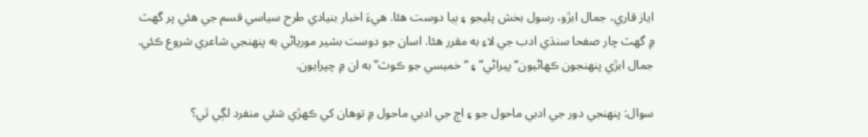اياز قاري، جمال ابڙو، رسول بخش پليجو ۽ ٻيا دوست هئا. هيءَ اخبار بنيادي طرح سياسي قسم جي هئي پر گهٽ ۾ گهٽ چار صفحا سنڌي ادب جي لاءِ به مقرر هئا. اسان جو دوست بشير مورياڻي به پنهنجي شاعري شروع ڪئي. جمال ابڙي پنهنجون ڪهاڻيون“ پيراڻي” ۽ “خميسي جو ڪوٽ” به ان ۾ چپرايون.

سوال: پنهنجي دور جي ادبي ماحول جو ۽ اڄ جي ادبي ماحول ۾ توهان کي ڪهڙي شئي منفرد لڳي ٿي؟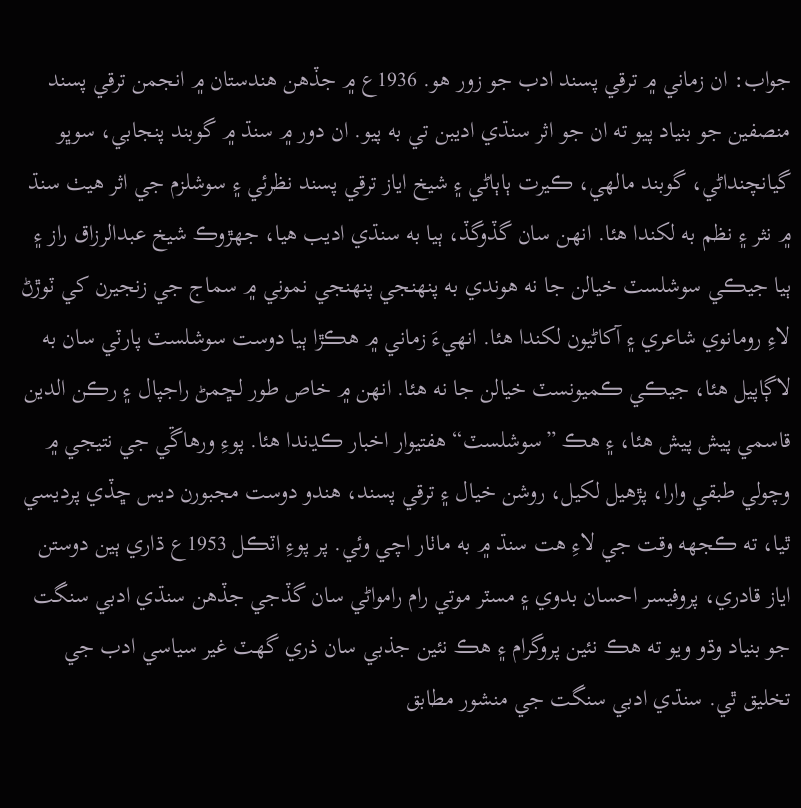جواب: ان زماني ۾ ترقي پسند ادب جو زور هو. 1936ع ۾ جڏهن هندستان ۾ انجمن ترقي پسند منصفين جو بنياد پيو ته ان جو اثر سنڌي اديبن تي به پيو. ان دور ۾ سنڌ ۾ گوبند پنجابي، سوڀو گيانچنداڻي، گوبند مالهي، ڪيرت ٻاٻاڻي ۽ شيخ اياز ترقي پسند نظرئي ۽ سوشلزم جي اثر هيٺ سنڌ ۾ نثر ۽ نظم به لکندا هئا. انهن سان گڏوگڏ، ٻيا به سنڌي اديب هيا، جهڙوڪ شيخ عبدالرزاق راز ۽ ٻيا جيڪي سوشلسٽ خيالن جا نه هوندي به پنهنجي پنهنجي نموني ۾ سماج جي زنجيرن کي ٽوڙڻ لاءِ رومانوي شاعري ۽ آکاڻيون لکندا هئا. انهيءَ زماني ۾ هڪڙا ٻيا دوست سوشلسٽ پارٽي سان به لاڳاپيل هئا، جيڪي ڪميونسٽ خيالن جا نه هئا. انهن ۾ خاص طور لڇمڻ راجپال ۽ رڪن الدين قاسمي پيش پيش هئا، ۽ هڪ ”سوشلسٽ“ هفتيوار اخبار ڪڍندا هئا. پوءِ ورهاڱي جي نتيجي ۾  وچولي طبقي وارا، پڙهيل لکيل، روشن خيال ۽ ترقي پسند، هندو دوست مجبورن ديس ڇڏي پرديسي ٿيا، ته ڪجهه وقت جي لاءِ هت سنڌ ۾ به ماٺار اچي وئي. پر پوءِ اٽڪل 1953ع ڌاري ٻين دوستن اياز قادري، پروفيسر احسان بدوي ۽ مسٽر موتي رام رامواڻي سان گڏجي جڏهن سنڌي ادبي سنگت جو بنياد وڌو ويو ته هڪ نئين پروگرام ۽ هڪ نئين جذبي سان ذري گهٽ غير سياسي ادب جي تخليق ٿي. سنڌي ادبي سنگت جي منشور مطابق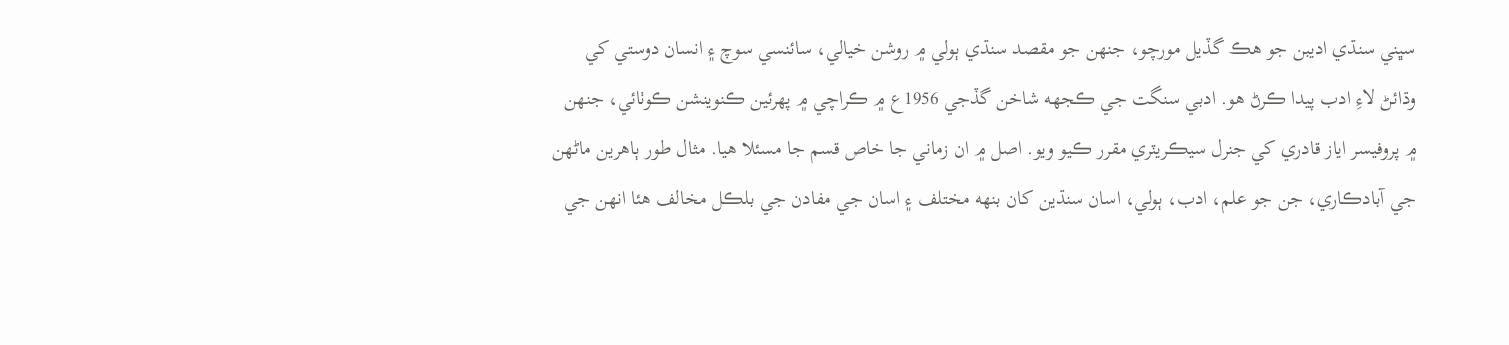سڀني سنڌي اديبن جو هڪ گڏيل مورچو، جنهن جو مقصد سنڌي ٻولي ۾ روشن خيالي، سائنسي سوچ ۽ انسان دوستي کي وڌائڻ لاءِ ادب پيدا ڪرڻ هو. ادبي سنگت جي ڪجهه شاخن گڏجي 1956ع ۾ ڪراچي ۾ پهرئين ڪنوينشن ڪوٺائي، جنهن ۾ پروفيسر اياز قادري کي جنرل سيڪريٽري مقرر ڪيو ويو. اصل ۾ ان زماني جا خاص قسم جا مسئلا هيا. مثال طور ٻاهرين ماڻهن جي آبادڪاري، جن جو علم، ادب، ٻولي، اسان سنڌين کان بنهه مختلف ۽ اسان جي مفادن جي بلڪل مخالف هئا انهن جي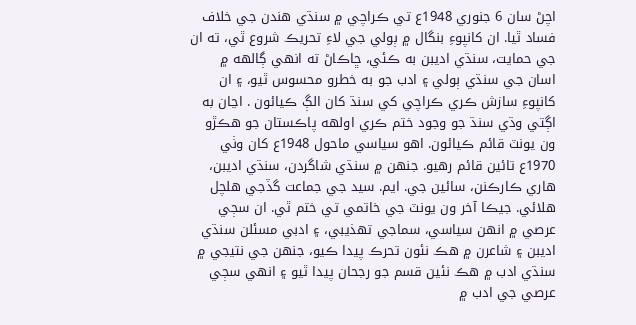اچڻ سان 6 جنوري 1948ع تي ڪراچي ۾ سنڌي هندن جي خلاف فساد ٿيا. ان کانپوءِ بنگال ۾ ٻولي جي لاءِ تحريڪ شروع ٿي، ته ان جي حمايت، سنڌي اديبن به ڪئي، ڇاڪاڻ ته انهي ڳالهه ۾ اسان جي سنڌي ٻولي ۽ ادب جو به خطرو محسوس ٿيو، ۽ ان کانپوءِ سازش ڪري ڪراچي کي سنڌ کان الڳ ڪيائون . اڃان به اڳتي وڌي سنڌ جو وجود ختم ڪري اولهه پاڪستان جو هڪڙو ون يونٽ قائم ڪيائون. اهو سياسي ماحول 1948ع کان وٺي 1970ع تائين قائم رهيو. جنهن ۾ سنڌي شاگردن، سنڌي اديبن، هاري ڪارڪنن، سائين جي. ايم. سيد جي جماعت گڏجي هلچل هلائي. جيڪا آخر ون يونٽ جي خاتمي تي ختم ٿي. ان سڄي عرصي ۾ انهن سياسي، سماجي تهذيبي، ۽ ادبي مسئلن سنڌي اديبن ۽ شاعرن ۾ هڪ نئون تحرڪ پيدا ڪيو، جنهن جي نتيجي ۾ سنڌي ادب ۾ هڪ نئين قسم جو رجحان پيدا ٿيو ۽ انهي سڄي عرصي جي ادب ۾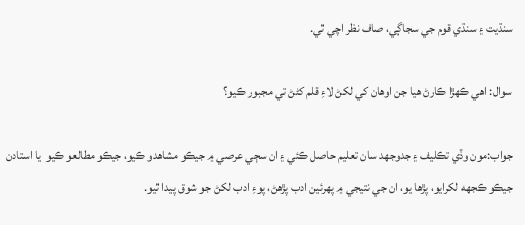سنڌيت ۽ سنڌي قوم جي سجاڳي، صاف نظر اچي ٿي.

سوال: اهي ڪهڙا ڪارڻ هيا جن اوهان کي لکڻ لاءِ قلم کڻڻ تي مجبور ڪيو؟

جواب:مون وڏي تڪليف ۽ جدوجهد سان تعليم حاصل ڪئي ۽ ان سڄي عرصي ۾ جيڪو مشاهدو ڪيو، جيڪو مطالعو ڪيو  يا استادن جيڪو ڪجهه لکرايو، پڙها يو، ان جي نتيجي ۾ پهرئين ادب پڙهڻ، پوءِ ادب لکڻ جو شوق پيدا ٿيو.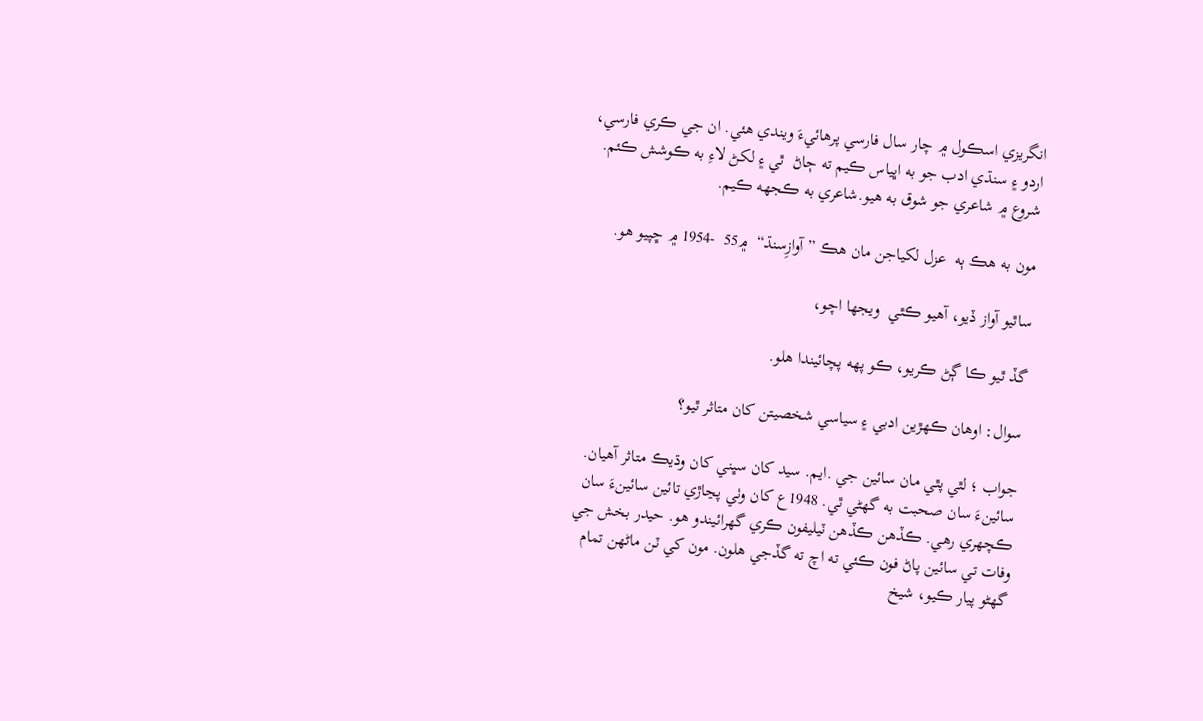انگريزي اسڪول ۾ چار سال فارسي پرهائيءَ ويندي هئي. ان جي ڪري فارسي، اردو ۽ سنڌي ادب جو به اڀياس ڪيم ته ڄاڻ  ٿي ۽ لکڻ لاءِ به ڪوشش ڪئم. شروع ۾ شاعري جو شوق به هيو.شاعري به ڪجهه ڪيم.

مون به هڪ ٻه  عزل لکياجن مان هڪ ” آوازِسنڌ“  ۾55  -1954 ۾ ڇپيو هو.

ساٿيو آواز ڏيو، آهيو ڪٿي  ويجها اچو،

گڏ ٿيو ڪا ڳڻ ڪريو، ڪو پهه پچائيندا هلو.

سوال: اوهان ڪهڙين ادبي ۽ سياسي شخصيتن کان متاثر ٿيو؟

جواب ؛ لٿي پٿي مان سائين جي .ايم. سيد کان سڀني کان وڌيڪ متاثر آهيان. سائينءَ سان صحبت به گهڻي ٿي. 1948ع کان وٺي پڃاڙي تائين سائينءَ سان ڪچهري رهي. ڪڏهن ڪڏهن ٽيليفون ڪري گهرائيندو هو. حيدر بخش جي وفات تي سائين پاڻ فون ڪئي ته اچ ته گڏجي هلون. مون کي ٽن ماڻهن تمام گهڻو پيار ڪيو، شيخ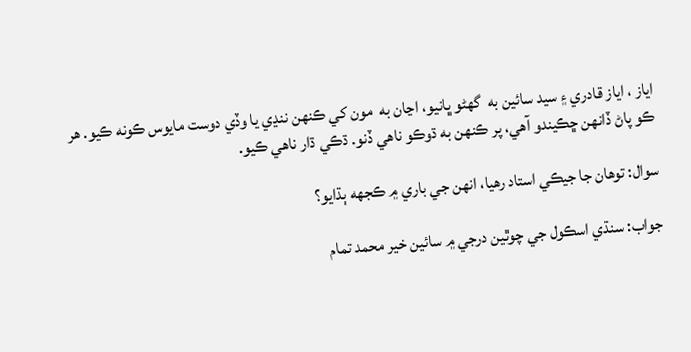اياز ، اياز قادري ۽ سيد سائين به  گهڻو ڀانيو، اڃان به  مون کي ڪنهن ننڍي يا وڏي دوست مايوس ڪونه ڪيو. هر ڪو پاڻ ڏانهن ڇڪيندو آهي، پر ڪنهن به ڌوڪو ناهي ڏنو. ڌڪي ڌار ناهي ڪيو.

سوال: توهان جا جيڪي استاد رهيا، انهن جي باري ۾ ڪجهه ٻڌايو؟

جواب: سنڌي اسڪول جي چوٿين درجي ۾ سائين خير محمد تمام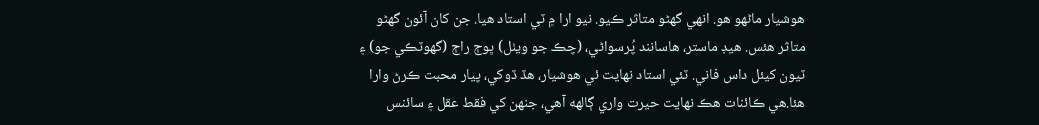هوشيار ماڻهو هو. انهي گهڻو متاثر ڪيو. نيو ارا ۾ ٽي استاد هيا. جن کان آئون گهڻو متاثر هئس. هيڊ ماستر، هاسانند پُرسواڻي، (چڪ جو ويٺل) ڀوڄ راڄ (گهوٽڪي جو) ۽ ٽيون کيئل داس فاني. ٽئي استاد نهايت ئي هوشيار، هڏ ڏوکي، پيار محبت ڪرڻ وارا هئا.هي ڪائنات هڪ نهايت حيرت واري ڳالهه آهي، جنهن کي فقط عقل ۽ سائنس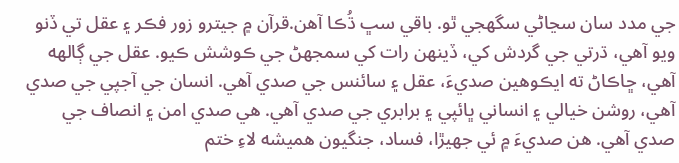جي مدد سان سڃاڻي سگهجي ٿو. باقي سڀ ڌُڪا آهن.قرآن ۾ جيترو زور فڪر ۽ عقل تي ڏنو ويو آهي، ڌرتي جي گردش کي، ڏينهن رات کي سمجهڻ جي ڪوشش ڪيو. عقل جي ڳالهه آهي، ڇاڪاڻ ته ايڪوهين صديءَ، عقل ۽ سائنس جي صدي آهي. انسان جي آجپي جي صدي آهي، روشن خيالي ۽ انساني ڀائپي ۽ برابري جي صدي آهي. هي صدي امن ۽ انصاف جي صدي آهي. هن صديءَ ۾ ئي جهيڙا، فساد، جنگيون هميشه لاءِ ختم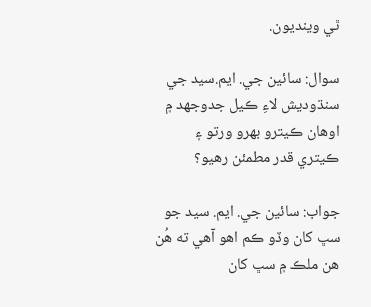ٿي وينديون.

سوال: سائين جي. ايم.سيد جي سنڌوديش لاءِ ڪيل جدوجهد ۾ اوهان ڪيترو بهرو ورتو ۽ ڪيتري قدر مطمئن رهيو؟

جواب: سائين جي. ايم. سيد جو سڀ کان وڏو ڪم اهو آهي ته هُن هن ملڪ ۾ سڀ کان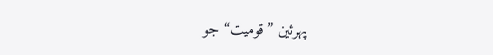پهرئين ”قوميت“ جو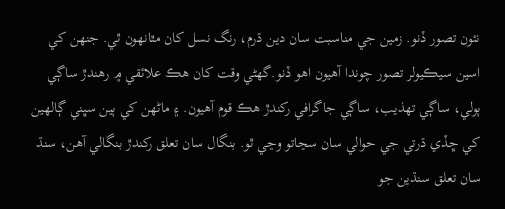نئون تصور ڏنو. زمين جي مناسبت سان دين ڌرم، رنگ نسل کان مٿانهون ٿي. جنهن کي اسين سيڪيولر تصور چوندا آهيون اهو ڏنو.گهڻي وقت کان هڪ علائقي ۾ رهندڙ ساڳي ٻولي، ساڳي تهذيب، ساڳي جاگرافي رکندڙ هڪ قوم آهيون. ۽ ماڻهن کي ٻين سڀني ڳالهين کي ڇڏي ڌرتي جي حوالي سان سڃاتو وڃي ٿو. بنگال سان تعلق رکندڙ بنگالي آهن، سنڌ سان تعلق سنڌين جو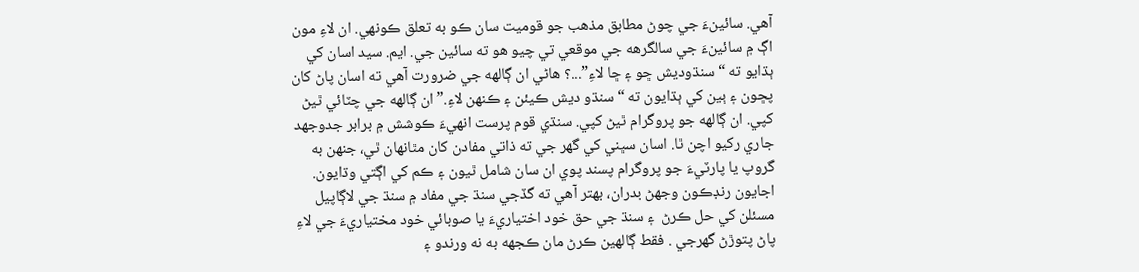آهي. سائينءَ جي چوڻ مطابق مذهب جو قوميت سان ڪو به تعلق ڪونهي. ان لاءِ مون اڳ ۾ سائينءَ جي سالگرهه جي موقعي تي چيو هو ته سائين جي. ايم. سيد اسان کي ٻڌايو ته “سنڌوديش ڇو ۽ ڇا لاءِ”...؟ هاڻي ان ڳالهه جي ضرورت آهي ته اسان پاڻ کان پڇون ۽ ٻين کي ٻڌايون ته “سنڌو ديش ڪيئن ۽ ڪنهن لاءِ.” ان ڳالهه جي چٽائي ٿيڻ کپي. ان ڳالهه جو پروگرام ٿيڻ کپي. سنڌي قوم پرست انهيءَ ڪوشش ۾ برابر جدوجهد جاري رکيو اچن ٿا. اسان سڀني کي گهر جي ته ذاتي مفادن کان مٿانهان ٿي، جنهن به گروپ يا پارٽيءَ جو پروگرام پسند پوي ان سان شامل ٿيون ۽ ڪم کي اڳتي وڌايون. اجايون رنڊڪون وجهڻ بدران، بهتر آهي ته گڏجي سنڌ جي مفاد ۾ سنڌ جي لاڳاپيل مسئلن کي حل ڪرڻ  ۽ سنڌ جي حق خود اختياريءَ يا صوبائي خود مختياريءَ جي لاءِ پاڻ پتوڙڻ گهرجي . فقط ڳالهين ڪرڻ مان ڪجهه به نه ورندو ۽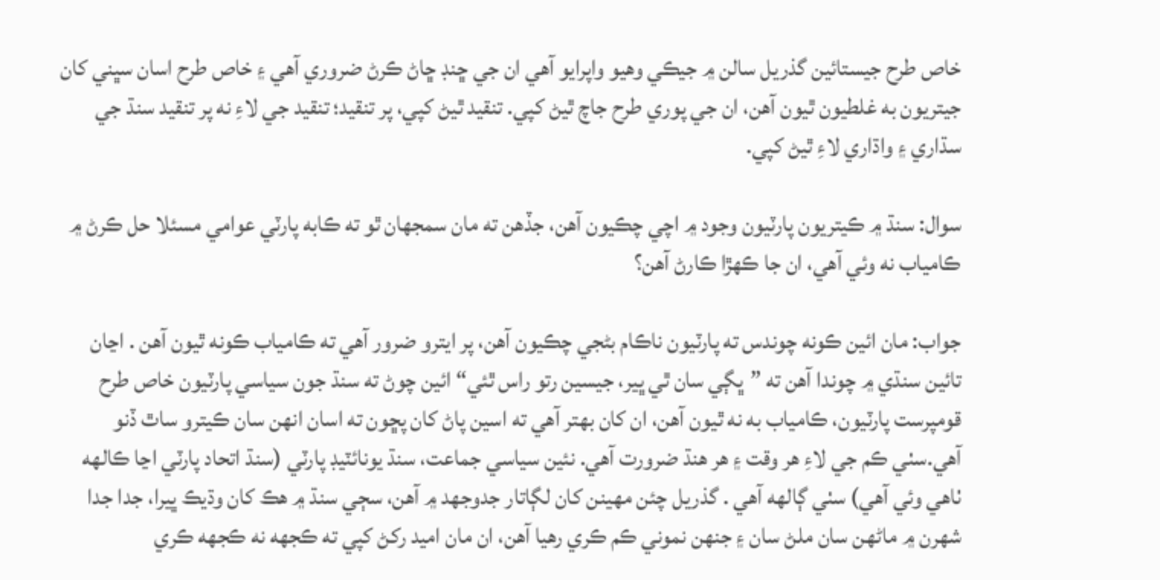خاص طرح جيستائين گذريل سالن ۾ جيڪي وهيو واپرايو آهي ان جي ڇنڊ ڇاڻ ڪرڻ ضروري آهي ۽ خاص طرح اسان سڀني کان جيتريون به غلطيون ٿيون آهن، ان جي پوري طرح جاچ ٿيڻ کپي. تنقيد ٿيڻ کپي، پر تنقيد؛ تنقيد جي لاءِ نه پر تنقيد سنڌ جي سڌاري ۽ واڌاري لاءِ ٿيڻ کپي.

سوال: سنڌ ۾ ڪيتريون پارٽيون وجود ۾ اچي چڪيون آهن، جڏهن ته مان سمجهان ٿو ته ڪابه پارٽي عوامي مسئلا حل ڪرڻ ۾ ڪامياب نه وئي آهي، ان جا ڪهڙا ڪارڻ آهن؟

جواب: مان ائين ڪونه چوندس ته پارٽيون ناڪام بڻجي چڪيون آهن، پر ايترو ضرور آهي ته ڪامياب ڪونه ٿيون آهن . اڃان تائين سنڌي ۾ چوندا آهن ته ”ڀڳي سان ٿي ڀير، جيسين رتو راس ٿئي“ ائين چوڻ ته سنڌ جون سياسي پارٽيون خاص طرح قومپرست پارٽيون، ڪامياب به نه ٿيون آهن، ان کان بهتر آهي ته اسين پاڻ کان پڇون ته اسان انهن سان ڪيترو ساٿ ڏنو آهي.سٺي ڪم جي لاءِ هر وقت ۽ هر هنڌ ضرورت آهي. نئين سياسي جماعت، سنڌ يونائٽيڊ پارٽي (سنڌ اتحاد پارٽي اڃا ڪالهه ٺاهي وئي آهي) سٺي ڳالهه آهي . گذريل چئن مهينن کان لڳاتار جدوجهد ۾ آهن، سڄي سنڌ ۾ هڪ کان وڌيڪ ڀيرا، جدا جدا شهرن ۾ ماڻهن سان ملڻ سان ۽ جنهن نموني ڪم ڪري رهيا آهن، ان مان اميد رکڻ کپي ته ڪجهه نه ڪجهه ڪري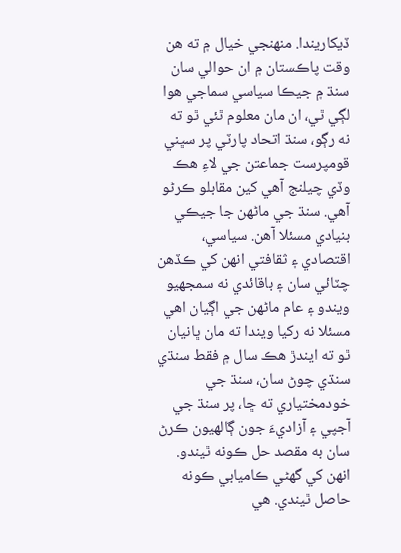ڏيکاريندا. منهنجي خيال ۾ ته هن وقت پاڪستان ۾ ان حوالي سان سنڌ ۾ جيڪا سياسي سماجي هوا لڳي ٿي، ان مان معلوم ٿئي ٿو ته نه رڳو، سنڌ اتحاد پارٽي پر سڀني قومپرست جماعتن جي لاءِ هڪ وڏي چيلنج آهي کين مقابلو ڪرڻو آهي. سنڌ جي ماڻهن جا جيڪي بنيادي مسئلا آهن. سياسي، اقتصادي ۽ ثقافتي انهن کي ڪڏهن چٽائي سان ۽ باقائدي نه سمجهيو ويندو ۽ عام ماڻهن جي اڳيان اهي مسئلا نه رکيا ويندا ته مان ڀانيان ٿو ته ايندڙ هڪ سال ۾ فقط سنڌي سنڌي چوڻ سان، سنڌ جي خودمختياري ته ڇا، پر سنڌ جي آجپي ۽ آزاديءَ جون ڳالهيون ڪرڻ سان به مقصد حل ڪونه ٿيندو. انهن کي گهڻي ڪاميابي ڪونه حاصل ٿيندي. هي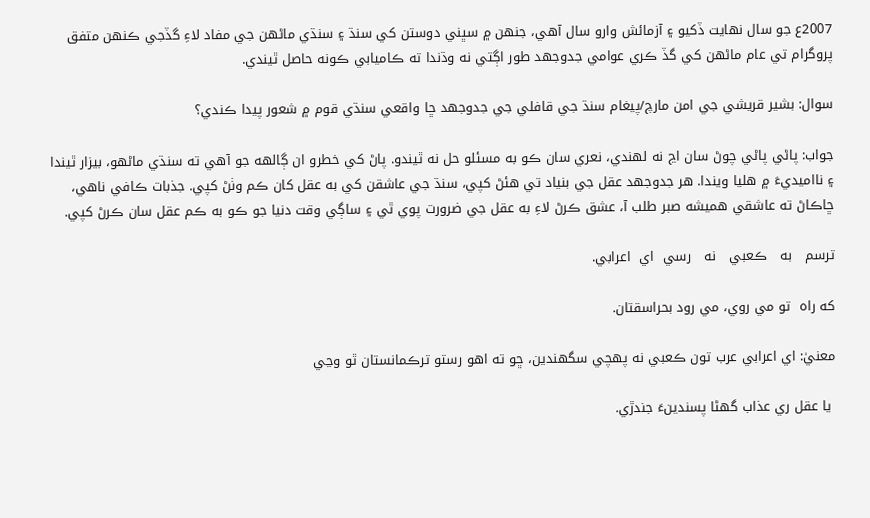2007ع جو سال نهايت ڏکيو ۽ آزمائش وارو سال آهي، جنهن ۾ سڀني دوستن کي سنڌ ۽ سنڌي ماڻهن جي مفاد لاءِ گڏجي ڪنهن متفق پروگرام تي عام ماڻهن کي گڏ ڪري عوامي جدوجهد طور اڳتي نه وڌندا ته ڪاميابي ڪونه حاصل ٿيندي.

سوال: بشير قريشي جي امن مارچ/پيغام سنڌ جي قافلي جي جدوجهد ڇا واقعي سنڌي قوم ۾ شعور پيدا ڪندي؟

جواب: پاڻي پاڻي چوڻ سان اڃ نه لهندي، نعري سان ڪو به مسئلو حل نه ٿيندو. پاڻ کي خطرو ان ڳالهه جو آهي ته سنڌي ماڻهو، بيزار ٿيندا ۽ نااميديءَ ۾ هليا ويندا. هر جدوجهد عقل جي بنياد تي هئڻ کپي، سنڌ جي عاشقن کي به عقل کان ڪم وٺڻ کپي. جذبات ڪافي ناهي، ڇاڪاڻ ته عاشقي هميشه صبر طلب آ، عشق ڪرڻ لاءِ به عقل جي ضرورت پوي ٿي ۽ ساڳي وقت دنيا جو ڪو به ڪم عقل سان ڪرڻ کپي.

ترسم   به   ڪعبي   نه   رسي  اي  اعرابي.

که راه  تو مي روي، مي رود بحراسقتان.

معنيٰ: اي اعرابي عرب تون ڪعبي نه پهچي سگهندين، ڇو ته اهو رستو ترڪمانستان ٿو وڃي

 يا عقل ري عذاب گهڻا پسندينءَ جندڙي.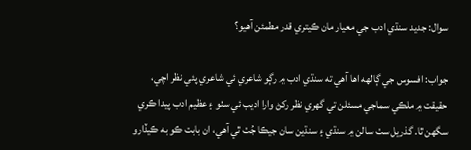سوال: جديد سنڌي ادب جي معيار مان ڪيتري قدر مطمئن آهيو؟

جواب: افسوس جي ڳالهه اها آهي ته سنڌي ادب ۾ رڳو شاعري ئي شاعري پئي نظر اچي، حقيقت ۾ ملڪي سماجي مسئلن تي گهري نظر رکڻ وارا اديب ئي سٺو ۽ عظيم ادب پيدا ڪري سگهن ٿا. گذريل سٺ سالن ۾ سنڌي ۽ سنڌين سان جيڪا جُٺ ٿي آهي، ان بابت ڪو به ڪيڏارو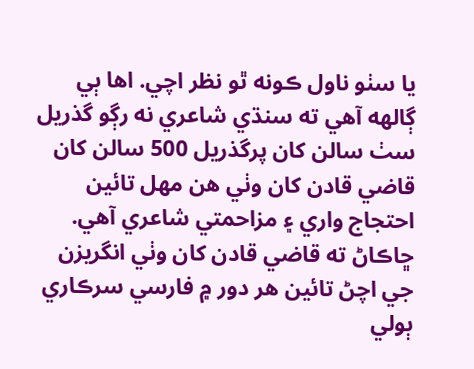يا سٺو ناول ڪونه ٿو نظر اچي. اها ٻي ڳالهه آهي ته سنڌي شاعري نه رڳو گذريل سٺ سالن کان پرگذريل 500 سالن کان قاضي قادن کان وٺي هن مهل تائين احتجاج واري ۽ مزاحمتي شاعري آهي. ڇاڪاڻ ته قاضي قادن کان وٺي انگريزن جي اچڻ تائين هر دور ۾ فارسي سرڪاري ٻولي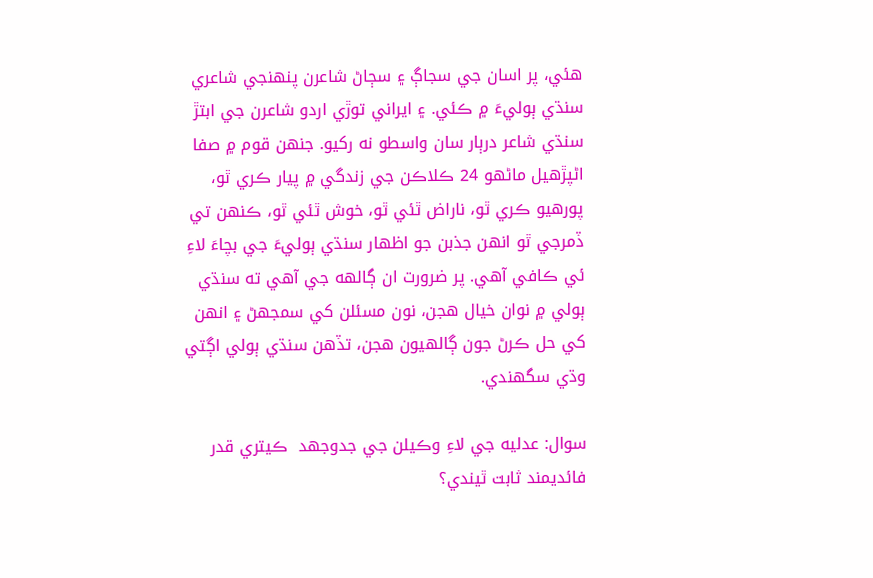هئي، پر اسان جي سجاڳ ۽ سڄاڻ شاعرن پنهنجي شاعري سنڌي ٻوليءَ ۾ ڪئي. ۽ ايراني توڙي اردو شاعرن جي ابتڙ سنڌي شاعر درٻار سان واسطو نه رکيو. جنهن قوم ۾ صفا اڻپڙهيل ماڻهو 24 ڪلاڪن جي زندگي ۾ پيار ڪري ٿو، پورهيو ڪري ٿو، ناراض ٿئي ٿو، خوش ٿئي ٿو، ڪنهن تي ڏمرجي ٿو انهن جذبن جو اظهار سنڌي ٻوليءَ جي بچاءَ لاءِ ئي ڪافي آهي. پر ضرورت ان ڳالهه جي آهي ته سنڌي ٻولي ۾ نوان خيال هجن، نون مسئلن کي سمجهڻ ۽ انهن کي حل ڪرڻ جون ڳالهيون هجن، تڏهن سنڌي ٻولي اڳتي وڌي سگهندي.

سوال: عدليه جي لاءِ وڪيلن جي جدوجهد  ڪيتري قدر فائديمند ثابت ٿيندي؟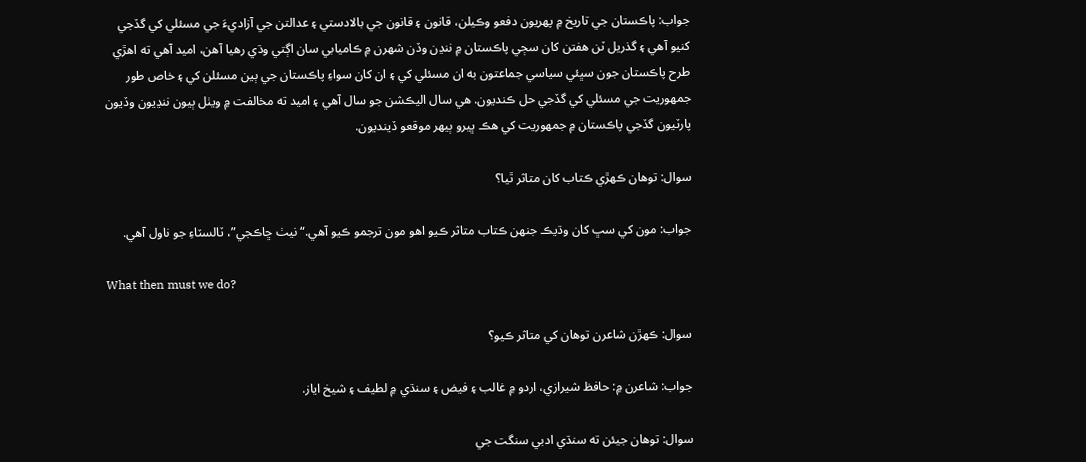جواب: پاڪستان جي تاريخ ۾ پهريون دفعو وڪيلن، قانون ۽ قانون جي بالادستي ۽ عدالتن جي آزاديءَ جي مسئلي کي گڏجي کنيو آهي ۽ گذريل ٽن هفتن کان سڄي پاڪستان ۾ ننڍن وڏن شهرن ۾ ڪاميابي سان اڳتي وڌي رهيا آهن، اميد آهي ته اهڙي طرح پاڪستان جون سڀئي سياسي جماعتون به ان مسئلي کي ۽ ان کان سواءِ پاڪستان جي ٻين مسئلن کي ۽ خاص طور جمهوريت جي مسئلي کي گڏجي حل ڪنديون. هي سال اليڪشن جو سال آهي ۽ اميد ته مخالفت ۾ ويٺل ٻيون ننڍيون وڏيون پارٽيون گڏجي پاڪستان ۾ جمهوريت کي هڪ ڀيرو ٻيهر موقعو ڏينديون.

سوال: توهان ڪهڙي ڪتاب کان متاثر ٿيا؟

جواب: مون کي سڀ کان وڌيڪ جنهن ڪتاب متاثر ڪيو اهو مون ترجمو ڪيو آهي.“ نيٺ ڇاڪجي”، ٽالسٽاءِ جو ناول آهي.

What then must we do?

سوال: ڪهڙن شاعرن توهان کي متاثر ڪيو؟

جواب: شاعرن ۾: حافظ شيرازي، اردو ۾ غالب ۽ فيض ۽ سنڌي ۾ لطيف ۽ شيخ اياز.

سوال: توهان جيئن ته سنڌي ادبي سنگت جي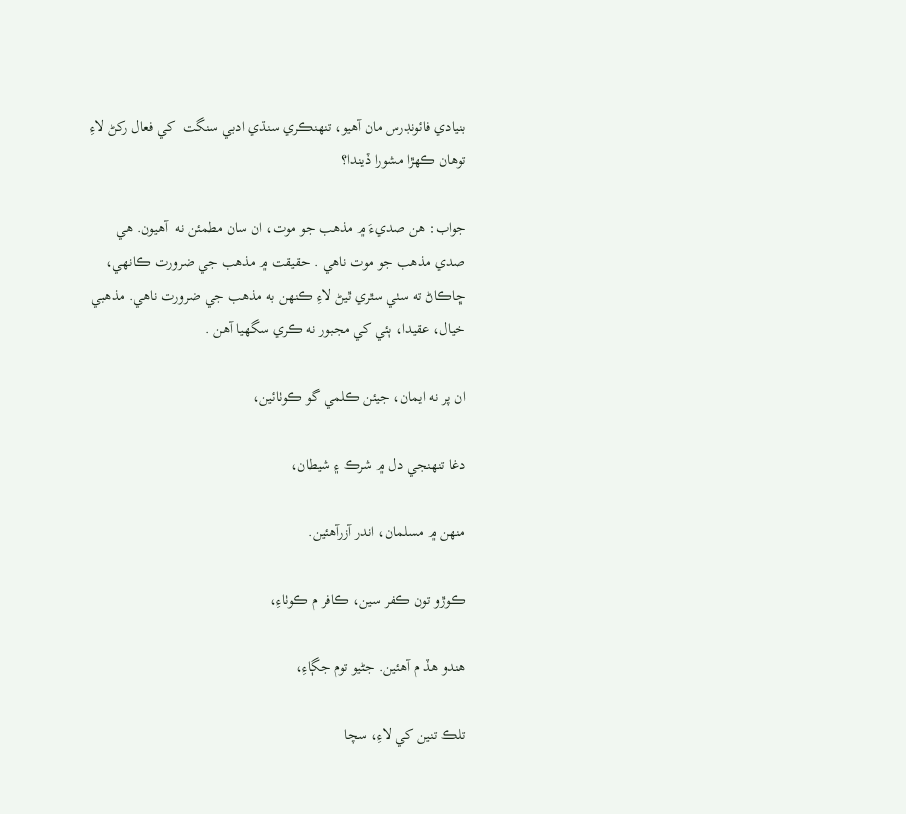بنيادي فائونڊرس مان آهيو، تنهنڪري سنڌي ادبي سنگت  کي فعال رکڻ لاءِ توهان ڪهڙا مشورا ڏيندا؟

جواب: هن صديءَ ۾ مذهب جو موت، ان سان مطمئن نه  آهيون. هي صدي مذهب جو موت ناهي . حقيقت ۾ مذهب جي ضرورت ڪانهي، ڇاڪاڻ ته سٺي سٿري ٿيڻ لاءِ ڪنهن به مذهب جي ضرورت ناهي. مذهبي خيال، عقيدا، ٻئي کي مجبور نه ڪري سگھيا آهن .

ان پر نه ايمان، جيئن ڪلمي گو ڪوٺائين،

دغا تنهنجي دل ۾ شرڪ ۽ شيطان،

منهن ۾ مسلمان، اندر آزرآهئين.

ڪوڙو تون ڪفر سين، ڪافر م ڪوٺاءِ،

هندو هڏ م آهئين. جڻيو توم جڳاءِ،

تلڪ تنين کي لاءِ، سچا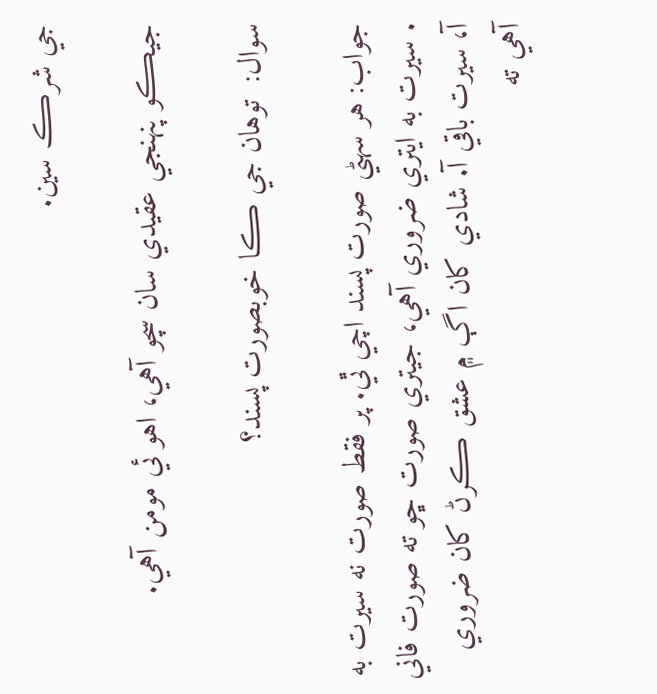جي شرڪ سين.

جيڪو پنهنجي عقيدي سان سچو آهي، اهو ئي مومن آهي.

سوال:  توهان جي ڪا خوبصورت پسند؟

جواب: هر سهڻي صورت پسند اچي ٿي. پر فقط صورت نه سيرت به . سيرت به ايتري ضروري آهي، جيتري صورت ڇو ته صورت فاني آ، سيرت باقي آ. شادي کان اڳ ۾ عشق ڪرڻ کان ضروري آهي ته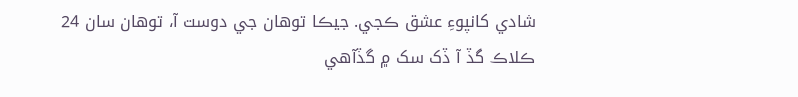شادي کانپوءِ عشق ڪجي. جيڪا توهان جي دوست آ، توهان سان 24 ڪلاڪ گڏ آ ڏک سک ۾ گڏآهي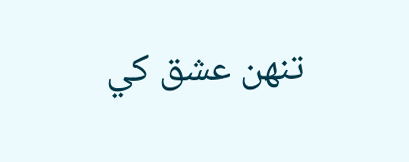تنهن عشق کي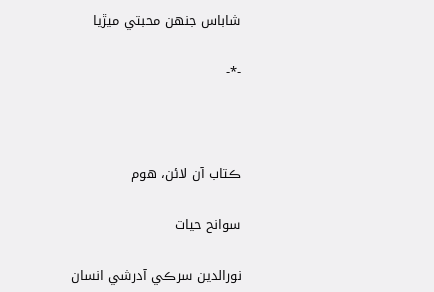شاباس جنهن محبتي ميڙيا

-*-



ڪتاب آن لائن، هوم

سوانح حيات

نورالدين سرڪي آدرشي انسان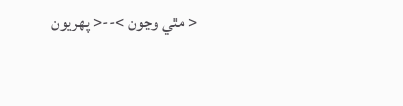< مٿي وڃون >--< پهريون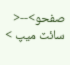صفحو>--< سائٽ ميپ >